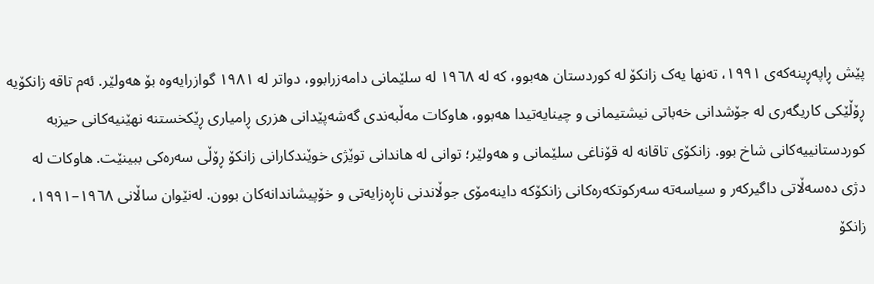پێش ڕاپەڕینەکەی ١٩٩١، تەنها یەک زانکۆ لە کوردستان هەبوو، کە لە ١٩٦٨ لە سلێمانی دامەزرابوو، دواتر لە ١٩٨١ گوازرایەوە بۆ هەولێر. ئەم تاقە زانکۆیە ڕۆڵێکی کاریگەری لە جۆشدانی خەباتی نیشتیمانی و چینایەتیدا هەبوو، هاوکات مەڵبەندی گەشەپێدانی هزری ڕامیاری ڕێکخستنە نهێنیەکانی حیزبە کوردستانییەکانی شاخ بوو. زانکۆی تاقانە لە قۆناغی سلێمانی و هەولێر؛ توانی لە هاندانی توێژی خوێندکارانی زانکۆ ڕۆڵی سەرەکی ببینێت. هاوکات لە دژی دەسەڵاتی داگیرکەر و سیاسەتە سەرکوتکەرەکانی زانکۆکە داینەمۆی جوڵاندنی ناڕەزایەتی و خۆپیشاندانەکان بوون. لەنێوان ساڵانی ١٩٦٨–١٩٩١، زانکۆ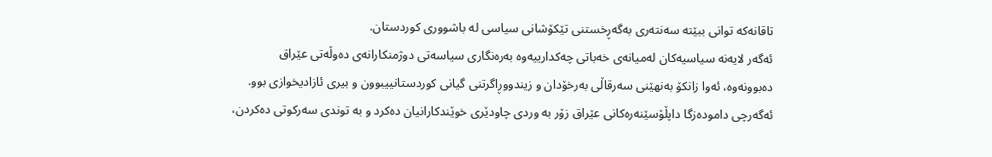تاقانەکە توانی ببێتە سەنتەری بەگەڕخستنی تێکۆشانی سیاسی لە باشووری کوردستان.
ئەگەر لایەنە سیاسیەکان لەمیانەی خەباتی چەکدارییەوە بەرەنگاری سیاسەتی دوژمنکارانەی دەوڵەتی عێراق دەبوونەوە، ئەوا زانکۆ بەنهێنی سەرقاڵی بەرخۆدان و زیندووڕاگرتنی گیانی کوردستانییبوون و بیری ئازادیخوازی بوو. ئەگەرچی دامودەزگا داپڵۆسێنەرەکانی عێراق زۆر بە وردی چاودێری خوێندکارانیان دەکرد و بە توندی سەرکوتی دەکردن،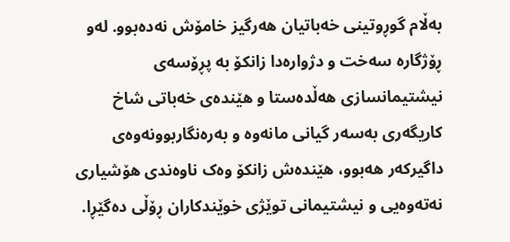بەڵام گوڕوتینی خەباتیان هەرگیز خامۆش نەدەبوو. لەو ڕۆژگارە سەخت و دژوارەدا زانکۆ بە پڕۆسەی نیشتیمانسازی هەڵدەستا و هێندەی خەباتی شاخ کاریگەری بەسەر گیانی مانەوە و بەرەنگاربوونەوەی داگیرکەر هەبوو، هێندەش زانکۆ وەک ناوەندی هۆشیاری نەتەوەیی و نیشتیمانی توێژی خوێندکاران ڕۆڵی دەگێڕا.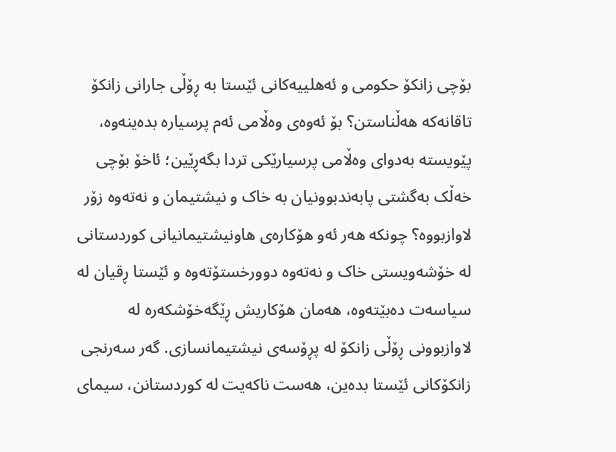بۆچی زانکۆ حکومی و ئەهلییەکانی ئێستا بە ڕۆڵی جارانی زانکۆ تاقانەکە هەڵناستن؟ بۆ ئەوەی وەڵامی ئەم پرسیارە بدەینەوە، پێویستە بەدوای وەڵامی پرسیارێکی تردا بگەڕێین؛ ئاخۆ بۆچی خەڵک بەگشتی پابەندبوونیان بە خاک و نیشتیمان و نەتەوە زۆر لاوازبووە؟ چونکە هەر ئەو هۆکارەی هاونیشتیمانیانی کوردستانی لە خۆشەویستی خاک و نەتەوە دوورخستۆتەوە و ئێستا ڕقیان لە سیاسەت دەبێتەوە، هەمان هۆکاریش ڕێگەخۆشکەرە لە لاوازبوونی ڕۆڵی زانکۆ لە پڕۆسەی نیشتیمانسازی. گەر سەرنجی زانکۆکانی ئێستا بدەین، هەست ناکەیت لە کوردستانن، سیمای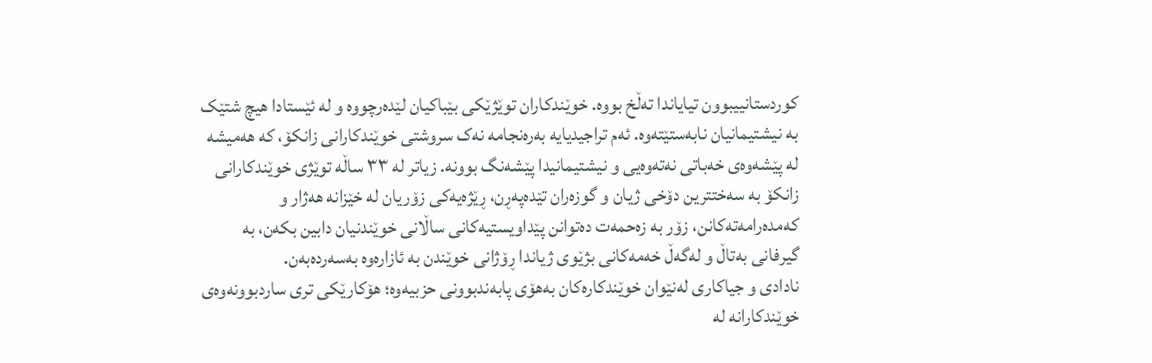کوردستانییبوون تیایاندا تەڵخ بووە. خوێندکاران توێژێکی بێباکیان لێدەرچووە و لە ئێستادا هیچ شتێک بە نیشتیمانیان نابەستێتەوە. ئەم تراجیدیایە بەرەنجامە نەک سروشتی خوێندکارانی زانکۆ، کە هەمیشە لە پێشەوەی خەباتی نەتەوەیی و نیشتیمانیدا پێشەنگ بوونە. زیاتر لە ٣٣ ساڵە توێژی خوێندکارانی زانکۆ بە سەختترین دۆخی ژیان و گوزەران تێدەپەڕن، ڕێژەیەکی زۆریان لە خێزانە هەژار و کەمدەرامەتەکانن، زۆر بە زەحمەت دەتوانن پێداویستیەکانی ساڵانی خوێندنیان دابین بکەن، بە گیرفانی بەتاڵ و لەگەڵ خەمەکانی بژێوی ژیاندا ڕۆژانی خوێندن بە ئازارەوە بەسەردەبەن.
نادادی و جیاکاری لەنێوان خوێندکارەکان بەهۆی پابەندبوونی حزبیەوە؛ هۆکارێکی تری ساردبوونەوەی خوێندکارانە لە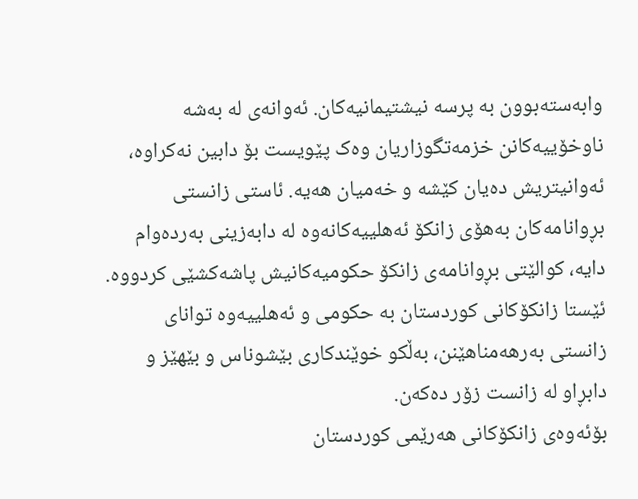وابەستەبوون بە پرسە نیشتیمانیەکان. ئەوانەی لە بەشە ناوخۆییەکانن خزمەتگوزاریان وەک پێویست بۆ دابین نەکراوە، ئەوانیتریش دەیان کێشە و خەمیان هەیە. ئاستی زانستی بڕوانامەکان بەهۆی زانکۆ ئەهلییەکانەوە لە دابەزینی بەردەوام دایە، کوالێتی بڕوانامەی زانکۆ حکومیەکانیش پاشەکشێی کردووە. ئێستا زانکۆکانی کوردستان بە حکومی و ئەهلییەوە توانای زانستی بەرهەمناهێنن، بەڵکو خوێندکاری بێشوناس و بێهێز و دابڕاو لە زانست زۆر دەکەن.
بۆئەوەی زانکۆکانی هەرێمی کوردستان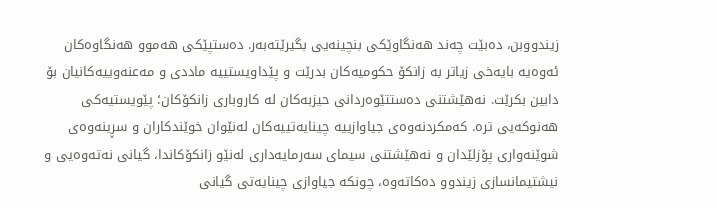زیندووبن، دەبێت چەند هەنگاوێکی بنچینەیی بگیرێتەبەر. دەستپێکی هەموو هەنگاوەکان ئەوەیە بایەخی زیاتر بە زانکۆ حکومیەکان بدرێت و پێداویستییە ماددی و مەعنەوییەکانیان بۆ دابین بکرێت. نەهێشتنی دەستتێوەردانی حیزبەکان لە کاروباری زانکۆکان؛ پێویستیەکی هەنوکەیی ترە. کەمکردنەوەی جیاوازییە چینایەتییەکان لەنێوان خوێندکاران و سڕینەوەی شوێنەواری پۆزلێدان و نەهێشتنی سیمای سەرمایەداری لەنێو زانکۆکاندا، گیانی نەتەوەیی و نیشتیمانسازی زیندوو دەکاتەوە، چونکە جیاوازی چینایەتی گیانی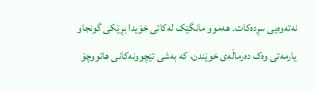نەتەوەیی سڕدەکات. هەموو مانگێک لەکاتی خۆیدا بڕێکی گونجاو یارمەتی وەک دەرماڵەی خوێندن، کە بەشی تێچوونەکانی هاتووچۆ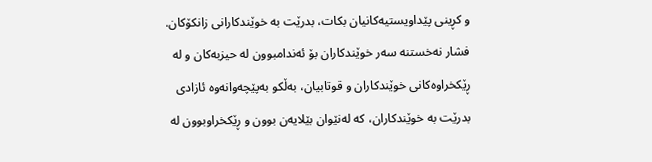و کڕینی پێداویستیەکانیان بکات، بدرێت بە خوێندکارانی زانکۆکان. فشار نەخستنە سەر خوێندکاران بۆ ئەندامبوون لە حیزبەکان و لە ڕێکخراوەکانی خوێندکاران و قوتابیان، بەڵکو بەپێچەوانەوە ئازادی بدرێت بە خوێندکاران، کە لەنێوان بێلایەن بوون و ڕێکخراوبوون لە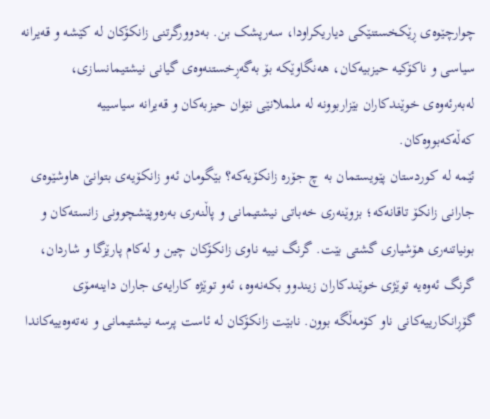چوارچێوەی ڕێکخستنێکی دیاریکراودا، سەرپشک بن. بەدوورگرتنی زانکۆکان لە کێشە و قەیرانە سیاسی و ناکۆکیە حیزبیەکان، هەنگاوێکە بۆ بەگەڕخستنەوەی گیانی نیشتیمانسازی، لەبەرئەوەی خوێندکاران بێزاربوونە لە ململانێی نێوان حیزبەکان و قەیرانە سیاسییە کەڵەکەبووەکان.
ئێمە لە کوردستان پێویستمان بە چ جۆرە زانکۆیەکە؟ بێگومان ئەو زانکۆیەی بتوانێ هاوشێوەی جارانی زانکۆ تاقانەکە؛ بزوێنەری خەباتی نیشتیمانی و پاڵنەری بەرەوپێشچوونی زانستەکان و بونیاتنەری هۆشیاری گشتی بێت. گرنگ نییە ناوی زانکۆکان چین و لەکام پارێزگا و شاردان، گرنگ ئەوەیە توێژی خوێندکاران زیندوو بکەنەوە، ئەو توێژە کارایەی جاران داینەمۆی گۆڕانکارییەکانی ناو کۆمەڵگە بوون. نابێت زانکۆکان لە ئاست پرسە نیشتیمانی و نەتەوەییەکاندا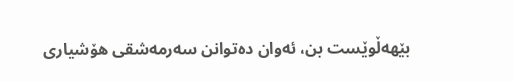بێهەڵوێست بن، ئەوان دەتوانن سەرمەشقی هۆشیاری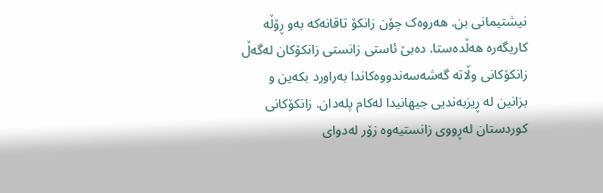نیشتیمانی بن. هەروەک چۆن زانکۆ تاقانەکە بەو ڕۆڵە کاریگەرە هەڵدەستا. دەبێ ئاستی زانستی زانکۆکان لەگەڵ زانکۆکانی وڵاتە گەشەسەندووەکاندا بەراورد بکەین و بزانین لە ڕیزبەندیی جیهانیدا لەکام پلەدان. زانکۆکانی کوردستان لەڕووی زانستیەوە زۆر لەدوای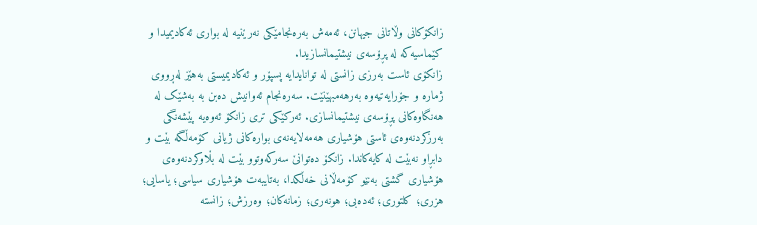زانکۆکانی وڵاتانی جیهانن، ئەمەش بەرەنجامێکی نەرێنیە لە بواری ئەکادیمیدا و کێماسیەکە لە پڕۆسەی نیشتیمانسازیدا.
زانکۆی ئاست بەرزی زانستی لە توانایدایە پسپۆر و ئەکادیمیستی بەهێز لەڕووی ژمارە و جۆرایەتیەوە بەرهەمبهێنێت. سەرەنجام ئەوانیش دەبن بە بەشێک لە هەنگاوەکانی پڕۆسەی نیشتیمانسازی. ئەرکێکی تری زانکۆ ئەوەیە پێشەنگی بەرزکردنەوەی ئاستی هۆشیاری هەمەلایەنەی بوارەکانی ژیانی کۆمەڵگە بێت و دابڕاو نەبێت لە کایەکاندا. زانکۆ دەتوانێ سەرکەوتوو بێت لە بڵاوکردنەوەی هۆشیاری گشتی بەنێو کۆمەڵانی خەڵکدا، بەتایبەت هۆشیاری سیاسی؛ یاسایی؛ هزری؛ کلتوری؛ ئەدەبی؛ هونەری؛ زمانەکان؛ وەرزش؛ زانستە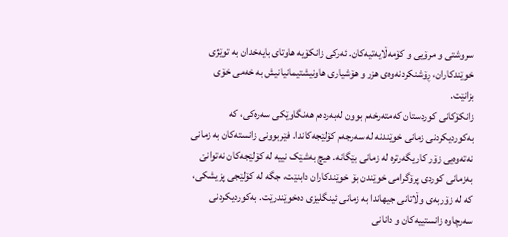سروشتی و مرۆیی و کۆمەڵایەتیەکان. ئەرکی زانکۆیە هاوتای بایەخدان بە توێژی خوێندکاران، ڕۆشنکردنەوەی هزر و هۆشیاری هاونیشتیمانیانیش بە خەمی خۆی بزانێت.
زانکۆکانی کوردستان کەمتەرخەم بوون لەبەردەم هەنگاوێکی سەرەکی، کە بەکوردیکردنی زمانی خوێندنە لە سەرجەم کۆلێجەکاندا. فێربوونی زانستەکان بە زمانی نەتەوەیی زۆر کاریگەرترە لە زمانی بێگانە. هیچ بەشێک نییە لە کۆلێجەکان نەتوانێ بەزمانی کوردی پرۆگرامی خوێندن بۆ خوێندکاران دابنێت، جگە لە کۆلێجی پزیشکی، کە لە زۆربەی وڵاتانی جیهاندا بە زمانی ئینگلیزی دەخوێندرێت. بەکوردیکردنی سەرچاوە زانستییەکان و دانانی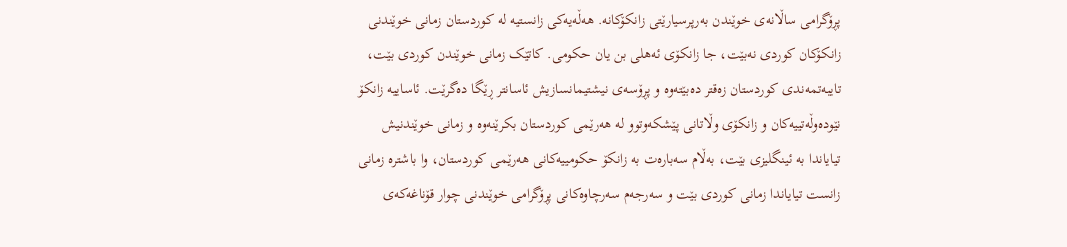پڕۆگرامی ساڵانەی خوێندن بەرپرسیارێتی زانکۆکانە. هەڵەیەکی زانستیە لە کوردستان زمانی خوێندنی زانکۆکان کوردی نەبێت، جا زانکۆی ئەهلی بن یان حکومی. کاتێک زمانی خوێندن کوردی بێت، تایبەتمەندی کوردستان زەقتر دەبێتەوە و پڕۆسەی نیشتیمانسازیش ئاسانتر ڕێگا دەگرێت. ئاساییە زانکۆ نێودەوڵەتییەکان و زانکۆی وڵاتانی پێشکەوتوو لە هەرێمی کوردستان بکرێنەوە و زمانی خوێندنیش تیایاندا بە ئینگلیزی بێت، بەڵام سەبارەت بە زانکۆ حکومییەکانی هەرێمی کوردستان، وا باشترە زمانی زانست تیایاندا زمانی کوردی بێت و سەرجەم سەرچاوەکانی پڕۆگرامی خوێندنی چوار قۆناغەکەی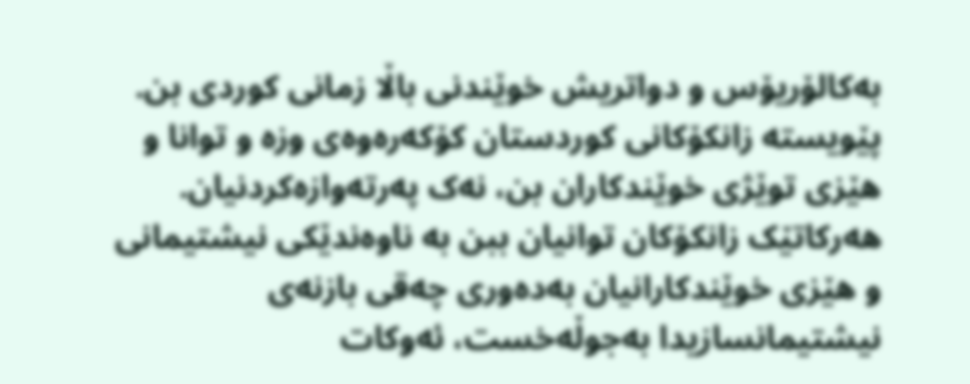بەکالۆریۆس و دواتریش خوێندنی باڵا زمانی کوردی بن.
پێویستە زانکۆکانی کوردستان کۆکەرەوەی وزە و توانا و هێزی توێژی خوێندکاران بن، نەک پەرتەوازەکردنیان. هەرکاتێک زانکۆکان توانیان ببن بە ناوەندێکی نیشتیمانی و هێزی خوێندکارانیان بەدەوری چەقی بازنەی نیشتیمانسازیدا بەجوڵەخست، ئەوکات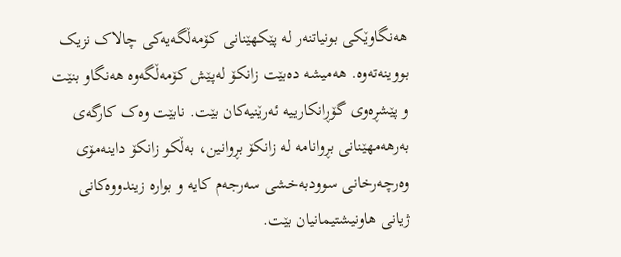هەنگاوێکی بونیاتنەر لە پێکهێنانی کۆمەڵگەیەکی چالاک نزیک بووینەتەوە. هەمیشە دەبێت زانکۆ لەپێش کۆمەڵگەوە هەنگاو بنێت و پێشڕەوی گۆڕانکارییە ئەرێنیەکان بێت. نابێت وەک کارگەی بەرهەمهێنانی بڕوانامە لە زانکۆ بڕوانین، بەڵکو زانکۆ داینەمۆی وەرچەرخانی سوودبەخشی سەرجەم کایە و بوارە زیندووەکانی ژیانی هاونیشتیمانیان بێت.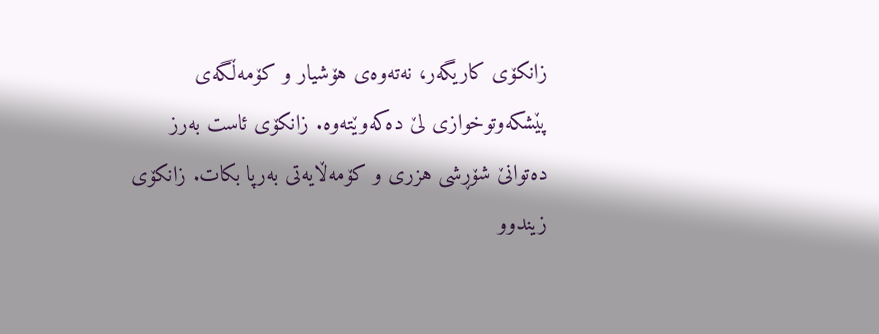زانکۆی کاریگەر، نەتەوەی هۆشیار و کۆمەڵگەی پێشکەوتوخوازی لێ دەکەوێتەوە. زانکۆی ئاست بەرز دەتوانێ شۆڕشی هزری و کۆمەڵایەتی بەرپا بکات. زانکۆی زیندوو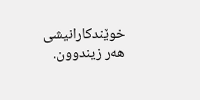خوێندکارانیشی هەر زیندوون.